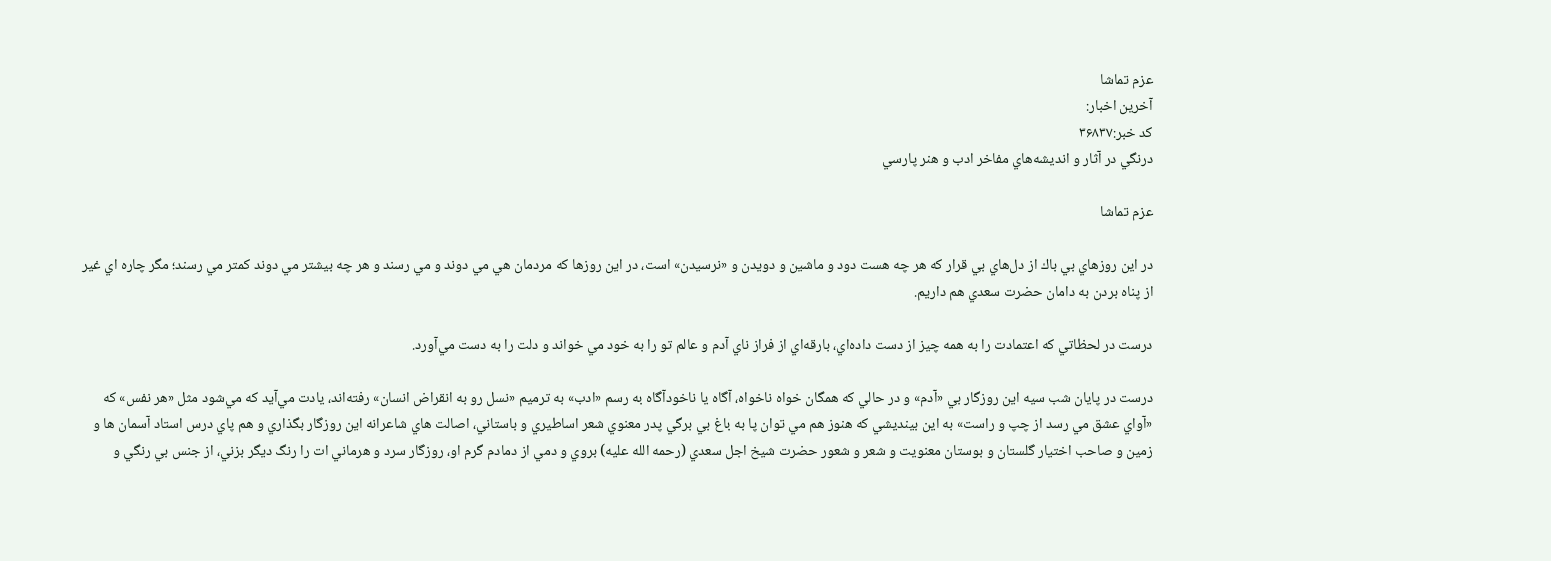عزم تماشا
آخرین اخبار:
کد خبر:۳۶۸۳۷
درنگي در آثار و انديشه‌هاي مفاخر ادب و هنر پارسي

عزم تماشا

در اين روزهاي بي باك از دل‌هاي بي قرار كه هر چه هست دود و ماشين و دويدن و «نرسيدن» است، در اين روزها كه مردمان هي مي دوند و مي رسند و هر چه بيشتر مي دوند كمتر مي رسند؛ مگر چاره اي غير از پناه بردن به دامان حضرت سعدي هم داريم.

درست در لحظاتي كه اعتمادت را به همه چيز از دست داده‌اي، بارقه‌اي از فراز ناي آدم و عالم تو را به خود مي خواند و دلت را به دست مي‌آورد.

درست در پايان شب سيه اين روزگار بي «آدم» و در حالي كه همگان خواه ناخواه، آگاه يا ناخودآگاه به رسم «ادب» به ترميم «نسل رو به انقراض انسان» رفته‌اند، يادت مي‌آيد كه مي‌شود مثل «هر نفس» كه «آواي عشق مي رسد از چپ و راست» به اين بينديشي كه هنوز هم مي توان پا به باغ بي برگي پدر معنوي شعر اساطيري و باستاني، اصالت هاي شاعرانه اين روزگار بگذاري و هم پاي درس استاد آسمان ها و زمين و صاحب اختيار گلستان و بوستان معنويت و شعر و شعور حضرت شيخ اجل سعدي (رحمه الله عليه) بروي و دمي از دمادم گرم او، روزگار سرد و هرماني ات را رنگ ديگر بزني، از جنس بي رنگي و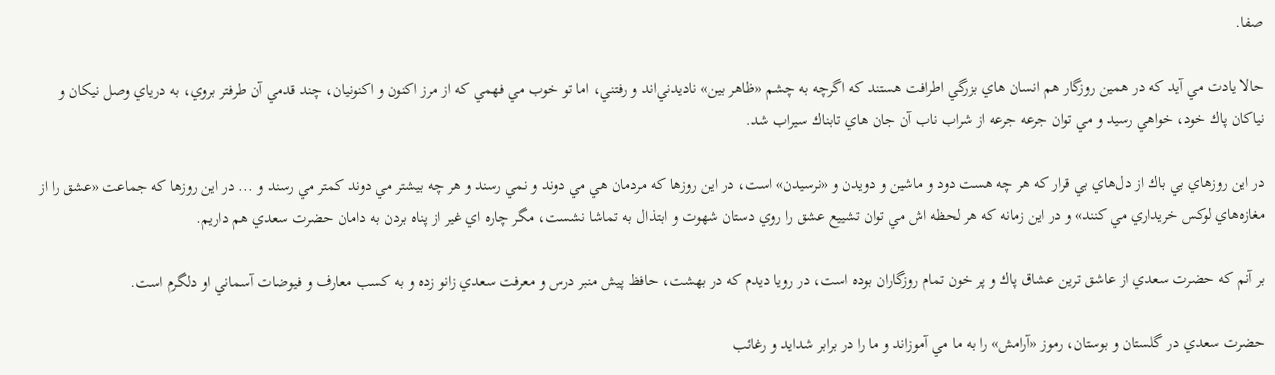صفا.

حالا يادت مي آيد كه در همين روزگار هم انسان هاي بزرگي اطرافت هستند كه اگرچه به چشم «ظاهر بين» ناديدني‌اند و رفتني، اما تو خوب مي فهمي كه از مرز اكنون و اكنونيان، چند قدمي آن طرفتر بروي، به درياي وصل نيكان و نياكان پاك خود، خواهي رسيد و مي توان جرعه جرعه از شراب ناب آن جان هاي تابناك سيراب شد.

در اين روزهاي بي باك از دل‌هاي بي قرار كه هر چه هست دود و ماشين و دويدن و «نرسيدن» است، در اين روزها كه مردمان هي مي دوند و نمي رسند و هر چه بيشتر مي دوند كمتر مي رسند و ... در اين روزها كه جماعت «عشق را از مغازه‌هاي لوكس خريداري مي كنند» و در اين زمانه كه هر لحظه اش مي توان تشييع عشق را روي دستان شهوت و ابتذال به تماشا نشست، مگر چاره اي غير از پناه بردن به دامان حضرت سعدي هم داريم.

بر آنم كه حضرت سعدي از عاشق ترين عشاق پاك و پر خون تمام روزگاران بوده است، در رويا ديدم كه در بهشت، حافظ پيش منبر درس و معرفت سعدي زانو زده و به كسب معارف و فيوضات آسماني او دلگرم است.

حضرت سعدي در گلستان و بوستان، رموز «آرامش» را به ما مي آموزاند و ما را در برابر شدايد و رغائب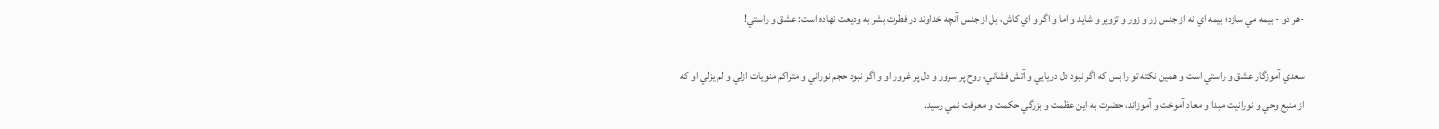-هر دو - بيمه مي سازد؛ بيمه اي نه از جنس زر و زور و تزوير و شايد و اما و اگر و اي كاش، بل از جنس آنچه خداوند در فطرت بشر به وديعت نهاده است: عشق و راستي!

سعدي آموزگار عشق و راستي است و همين نكته تو را بس كه اگر نبود دل دريايي و آتش فشاني، روح پر سرور و دل پر غرور او و اگر نبود حجم نوراني و متراكم منويات ازلي و لم يزلي او كه از منبع وحي و نورانيت مبدا و معاد آموخت و آموزاند، حضرت به اين عظمت و بزرگي حكمت و معرفت نمي رسيد.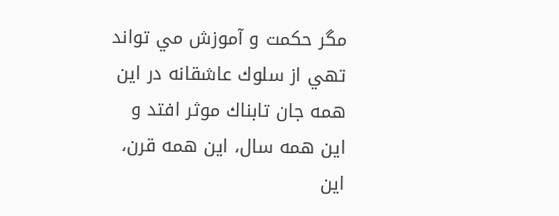مگر حكمت و آموزش مي تواند تهي از سلوك عاشقانه در اين همه جان تابناك موثر افتد و اين همه سال، اين همه قرن، اين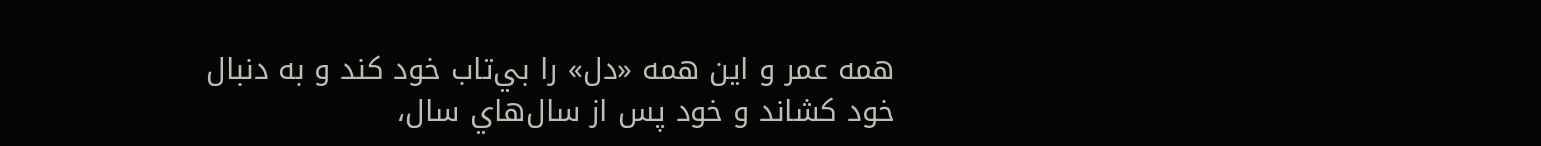همه عمر و اين همه «دل» را بي‌تاب خود كند و به دنبال خود كشاند و خود پس از سال‌هاي سال،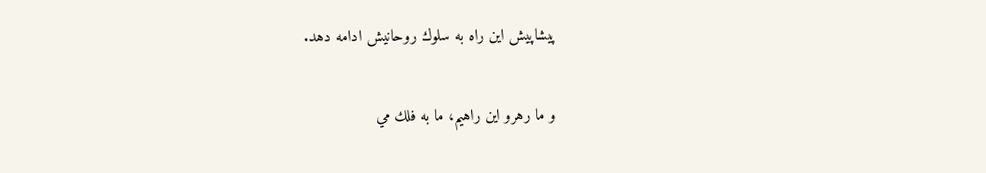پيشاپيش اين راه به سلوك روحانيش ادامه دهد.

و ما رهرو اين راهيم، ما به فلك مي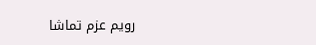رويم عزم تماشا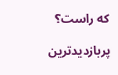كه راست؟

پربازدیدترین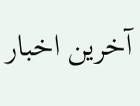آخرین اخبار